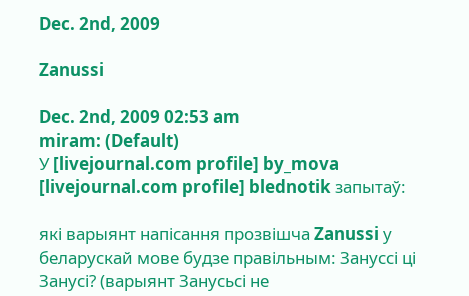Dec. 2nd, 2009

Zanussi

Dec. 2nd, 2009 02:53 am
miram: (Default)
У [livejournal.com profile] by_mova [livejournal.com profile] blednotik запытаў:

які варыянт напісання прозвішча Zanussi у беларускай мове будзе правільным: Зануссі ці Занусі? (варыянт Занусьсі не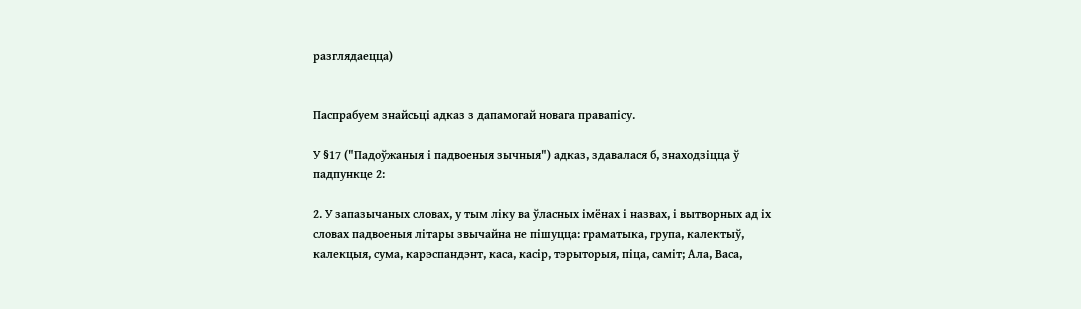разглядаецца)


Паспрабуем знайсьці адказ з дапамогай новага правапісу.

У §17 ("Падоўжаныя і падвоеныя зычныя") адказ, здавалася б, знаходзіцца ў падпункце 2:

2. У запазычаных словах, у тым ліку ва ўласных імёнах і назвах, і вытворных ад іх словах падвоеныя літары звычайна не пішуцца: граматыка, група, калектыў, калекцыя, сума, карэспандэнт, каса, касір, тэрыторыя, піца, саміт; Ала, Васа,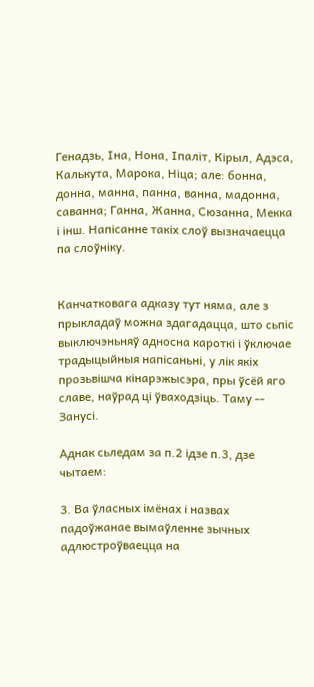Генадзь, Іна, Нона, Іпаліт, Кірыл, Адэса, Калькута, Марока, Ніца; але: бонна, донна, манна, панна, ванна, мадонна, саванна; Ганна, Жанна, Сюзанна, Мекка і інш. Напісанне такіх слоў вызначаецца па слоўніку.


Канчатковага адказу тут няма, але з прыкладаў можна здагадацца, што сьпіс выключэньняў адносна кароткі і ўключае традыцыйныя напісаньні, у лік якіх прозьвішча кінарэжысэра, пры ўсёй яго славе, наўрад ці ўваходзіць. Таму -- Занусі.

Аднак сьледам за п.2 ідзе п.3, дзе чытаем:

3. Ва ўласных імёнах і назвах падоўжанае вымаўленне зычных адлюстроўваецца на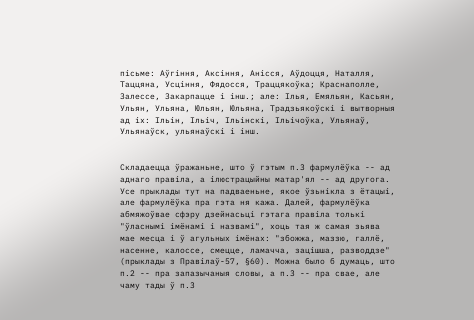пісьме: Аўгіння, Аксіння, Анісся, Аўдоцця, Наталля, Таццяна, Усціння, Фядосся, Траццякоўка; Краснаполле, Залессе, Закарпацце і інш.; але: Ілья, Емяльян, Касьян, Ульян, Ульяна, Юльян, Юльяна, Традзьякоўскі і вытворныя ад іх: Ільін, Ільіч, Ільінскі, Ільічоўка, Ульянаў, Ульянаўск, ульянаўскі і інш.


Складаецца ўражаньне, што ў гэтым п.3 фармулёўка -- ад аднаго правіла, а ілюстрацыйны матар'ял -- ад другога. Усе прыклады тут на падваеньне, якое ўзьнікла з ётацыі, але фармулёўка пра гэта ня кажа. Далей, фармулёўка абмяжоўвае сфэру дзейнасьці гэтага правіла толькі "ўласнымі імёнамі і назвамі", хоць тая ж самая зьява мае месца і ў агульных імёнах: "збожжа, маззю, галлё, насенне, калоссе, смецце, ламачча, зацішша, разводдзе" (прыклады з Правілаў-57, §60). Можна было б думаць, што п.2 -- пра запазычаныя словы, а п.3 -- пра свае, але чаму тады ў п.3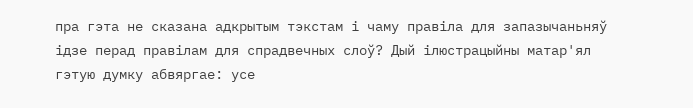пра гэта не сказана адкрытым тэкстам і чаму правіла для запазычаньняў ідзе перад правілам для спрадвечных слоў? Дый ілюстрацыйны матар'ял гэтую думку абвяргае: усе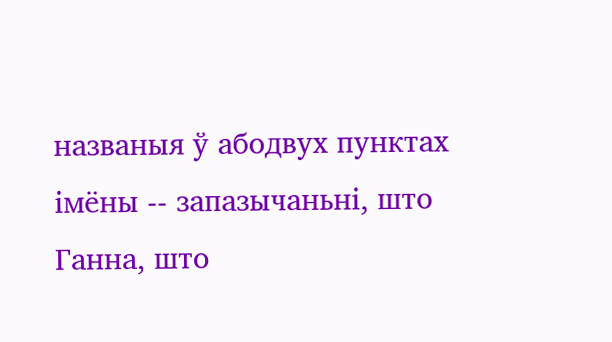названыя ў абодвух пунктах імёны -- запазычаньні, што Ганна, што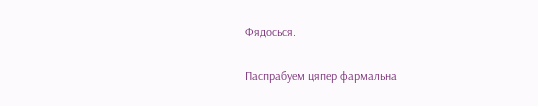Фядосься.

Паспрабуем цяпер фармальна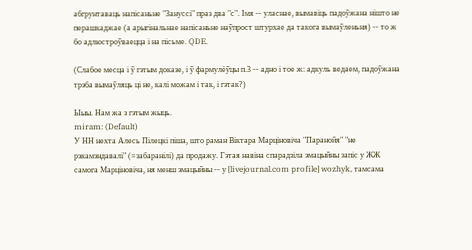абгрунтаваць напісаньне "Зануссі" праз два "с". Імя -- уласнае, вымавіць падоўжана нішто не перашкаджае (а арыгінальнае напісаньне наўпрост штурхае да такога вымаўленьня) -- то ж бо адлюстроўваецца і на пісьме. QDE.

(Слабое месца і ў гэтым доказе, і ў фармулёўцы п.3 -- адно і тое ж: адкуль ведаем, падоўжана трэба вымаўляць ці не, калі можам і так, і гэтак?)

Ыыы. Нам жа з гэтым жыць.
miram: (Default)
У НН нехта Алесь Пілецкі піша, што раман Віктара Марціновіча "Паранойя" "не рэкамэндавалі" (=забаранілі) да продажу. Гэтая навіна спарадзіла эмацыйны запіс у ЖЖ самога Марціновіча, ня менш эмацыйны -- у [livejournal.com profile] wozhyk, тамсама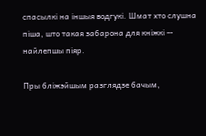спасылкі на іншыя водгукі. Шмат хто слушна піша, што такая забарона для кніжкі -- найлепшы піяр.

Пры бліжэйшым разглядзе бачым,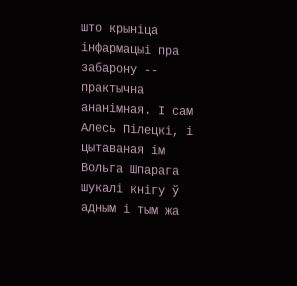што крыніца інфармацыі пра забарону -- практычна ананімная. І сам Алесь Пілецкі, і цытаваная ім Вольга Шпарага шукалі кнігу ў адным і тым жа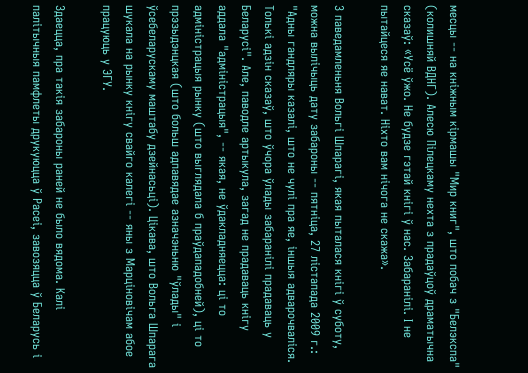месцы -- на кніжным кірмашы "Мир книг", што побач з "Белэкспа" (колишняй ВДНГ). Алесю Пілецкаму нехта з прадаўцоў драматычна сказаў: «Усё ўжо. Не будзе гэтай кнігі ў нас. Забаранілі. І не пытайцеся яе нават. Ніхто вам нічога не скажа».

З паведамленьня Вольгі Шпарагі, якая пыталася кнігі ў суботу, можна вылічыць дату забароны -- пятніца, 27 лістапада 2009 г.: "Адны гандляры казалі, што не чулі пра яе, іншыя адварочваліся. Толькі адзін сказаў, што ўчора ўлады забаранілі прадаваць у Беларусі". Але, паводле артыкула, загад не прадаваць кнігу аддала "адміністрацыя", -- якая, не ўдакладняецца: ці то адміністрацыя рынку (што выглядала б праўдападобней), ці то прэзыдэнцкая (што больш адпавядае азначэньню "ўлады" і ўсебеларускаму маштабу дзейнасьці). Цікава, што Вольга Шпарага шукала на рынку кнігу свайго калегі -- яны з Марціновічам абое працуюць у ЭГУ.

Здаецца, пра такія забароны раней не было вядома. Калі палітычныя памфлеты друкуюцца ў Расеі, завозяцца ў Беларусь і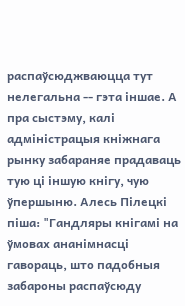распаўсюджваюцца тут нелегальна -- гэта іншае. А пра сыстэму, калі адміністрацыя кніжнага рынку забараняе прадаваць тую ці іншую кнігу, чую ўпершыню. Алесь Пілецкі піша: "Гандляры кнігамі на ўмовах ананімнасці гавораць, што падобныя забароны распаўсюду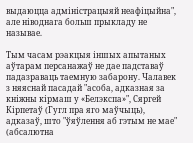выдаюцца адміністрацыяй неафіцыйна", але ніводнага больш прыкладу не называе.

Тым часам рэакцыя іншых апытаных аўтарам персанажаў не дае падставаў падазраваць таемную забарону. Чалавек з няяснай пасадай "асоба, адказная за кніжны кірмаш у «Белэкспа»", Сяргей Кірпетаў (Гугл пра яго маўчыць), адказаў, што "ўяўлення аб гэтым не мае" (абсалютна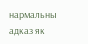нармальны адказ як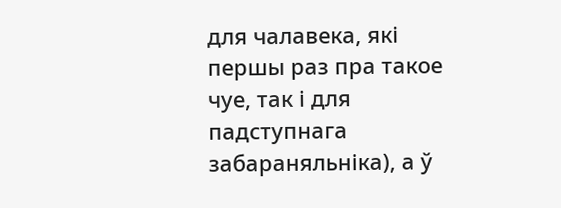для чалавека, які першы раз пра такое чуе, так і для падступнага забараняльніка), а ў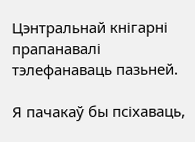Цэнтральнай кнігарні прапанавалі тэлефанаваць пазьней.

Я пачакаў бы псіхаваць,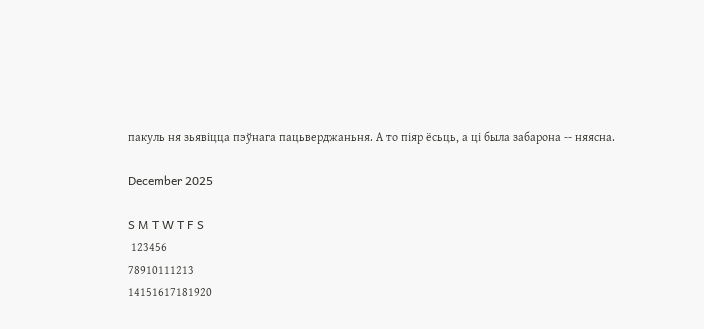пакуль ня зьявіцца пэўнага пацьверджаньня. А то піяр ёсьць, а ці была забарона -- няясна.

December 2025

S M T W T F S
 123456
78910111213
14151617181920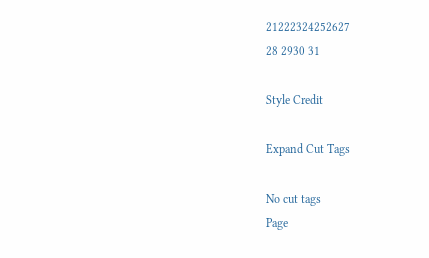21222324252627
28 2930 31

Style Credit

Expand Cut Tags

No cut tags
Page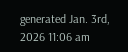generated Jan. 3rd, 2026 11:06 am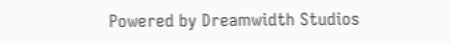Powered by Dreamwidth Studios